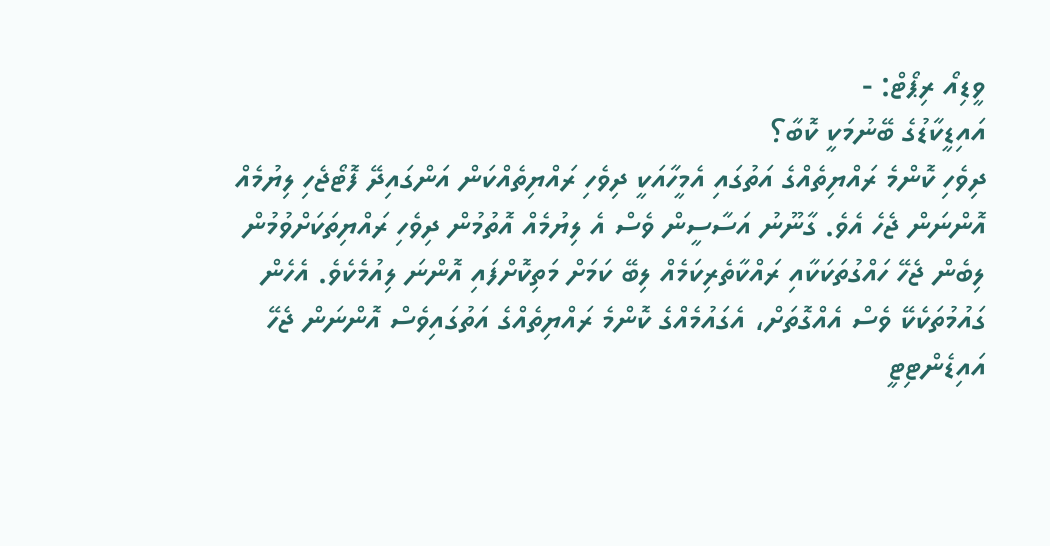ވީޑިއޯ ރިޕޯޓް: -
އައިޑީކާޑުގެ ބޭނުމަކީ ކޮބާ؟
ދިވެހި ކޮންމެ ރައްޔިތެއްގެ އަތުގައި އެމީހާއަކީ ދިވެހި ރައްޔިތެއްކަން އަންގައިދޭ ފޮޓޯޖެހި ލިޔުމެއް އޮންނަން ޖެހެ އެވެ. ގާނޫނު އަސާސީން ވެސް އެ ލިޔުމެއް އޮތުމުން ދިވެހި ރައްޔިތަކަށްވުމުން ލިބެން ޖެހޭ ހައްގުތަކަކާއި ރައްކާތެރިކަމެއް ލިބޭ ކަމަށް މަތިކޮށްފައި އޮންނަ ލިއުމެކެވެ. އެހެން ގައުމުތަކެކޭ ވެސް އެއްގޮތަށް، އެގައުމެއްގެ ކޮންމެ ރައްޔިތެއްގެ އަތުގައިވެސް އޮންނަން ޖެހޭ އައިޑެންޓިޓީ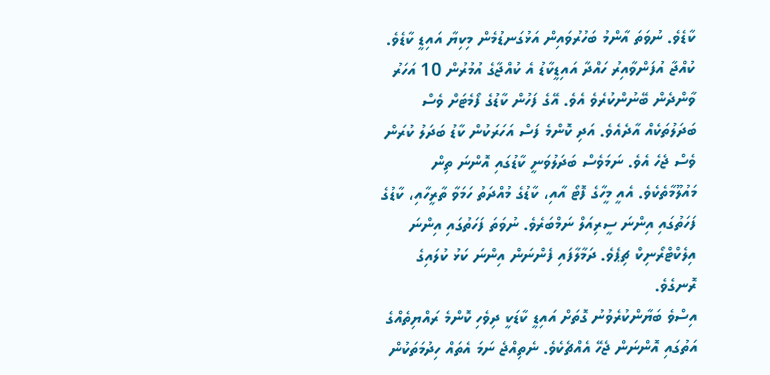ކާޑެވެ. ނުވަތަ އާންމު ބަހުރުވައިން އަޅުގަނޑުމެން މިކިޔާ އައިޑީ ކާޑެވެ.
ކުއްޖާ އުފަންވާއިރު ހައްދާ އައިޑީކާޑު އެ ކުއްޖާގެ އުމުރުން 10 އަހަރު ވާންދެން ބޭނުންކުރެވެ އެވެ. އޭގެ ފަހުން ކާޑުގެ ފޯމެޓަށް ވެސް ބަދަލުތަކެއް އާދެއެވެ. އަދި ކޮންމެ ފަސް އަހަރަކުން ކާޑު ބަދަލު ކުރަން ވެސް ޖެހެ އެވެ. ނަމަވެސް ބަދަލުވަނީ ކާޑުގައި އޮންނަ ތިން މައުލޫމާތެކެވެ. އެއީ މީހާގެ ފޮޓޯ އާއި، ކާޑުގެ މުއްދަތު ހަމަވާ ތާރީހާއި، ކާޑުގެ ފަހަތުގައި އިންނަ ސީރިއަލް ނަމްބަރެވެ. ނުވަތަ ފަހަތުގައި އިންނަ އިލެކްޓްރޯނިކް ޗިޕެވެ. ދަމާލާފައި ފެންނަން އިންނަ ކަޅު ކުލައިގެ ރޮނގެވެ.
އިސްވެ ބަޔާންކުރެވުނު ގޮތަށް އައިޑީ ކާޑަކީ ދިވެހި ކޮންމެ ރައްޔިތެއްގެ އަތުގައި އޮންނަން ޖެހޭ އެއްޗެކެވެ. ނެތިއްޖެ ނަމަ އެތައް ހިދުމަތަކުން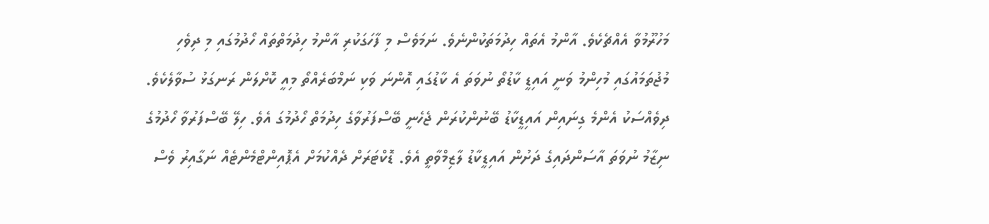މަހުރޫމުވާ އެއްޗެކެވެ. އާންމު އެތައް ހިދުމަތަކުންނެވެ. ނަމަވެސް މި ފާހަގަކުރި އާންމު ހިދުމަތްތައް ހޯދުމުގައި މި ދިވެހި މުޖުތަމައުގައި މުހިންމު ވަނީ އައިޑީ ކާޑުތޯ ނުވަތަ އެ ކާޑުގައި އޮންނަ ވަކި ނަމްބަރެއްތޯ މިއީ ކޮށްލަން ރަނގަޅު ސުވާލެކެވެ.
ދިވެއްސަކު އެންމެ ގިނައިން އައިޑީކާޑު ބޭނުންކުރަން ޖެހެނީ ބޭސްފަރުވާގެ ހިދުމަތް ހޯދުމުގަ އެވެ. ހިލޭ ބޭސްފަރުވާ ހޯދުމުގެ ނިޒާމު ނުވަތަ އާސަންދައިގެ ދަށުން އައިޑީކާޑު ލާޒިމްވާތީ އެވެ. ޑޮކްޓަރަށް ދެއްކުމަށް އެޕޮއިންޓްމެންޓެއް ނަގާއިރު ވެސް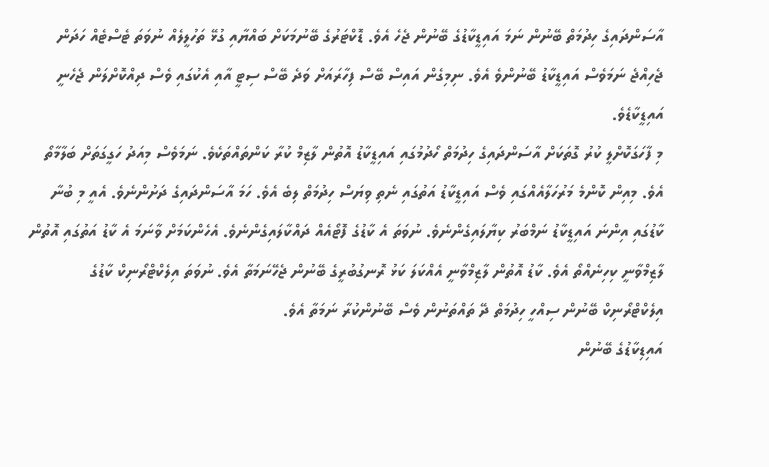އާސަންދައިގެ ހިދުމަތް ބޭނުން ނަމަ އައިޑީކާޑުގެ ބޭނުން ޖެހެ އެވެ. ޑޮކްޓަރުގެ ބޭނުމަކަށް ބައްޔާއި ގުޅޭ ތަހުލީލެއް ނުވަތަ ޓެސްޓެއް ހަދަން ޖެހިއްޖެ ނަމަވެސް އައިޑީކާޑު ބޭނުންވެ އެވެ. ނިމިގެން އައިސް ބޭސް ފިހާރައަށް ވަދެ ބޭސް ސިޓީ އާއި އެކުގައި ވެސް ދިއްކޮށްލަން ޖެހެނީ އައިޑީކާޑެވެ.
މި ފާހަގަކޮށްލީ ކުރު ގޮތަކަށް އާސަންދައިގެ ހިދުމަތް ހޯދުމުގައި އައިޑީކާޑު އޮތުން ލާޒިމް ކުރާ ކަންތައްތަކެވެ. ނަމަވެސް މިއަދު ހަގީގަތަށް ބަލާމާތޯ އެވެ. މިއިން ކޮންމެ މަރުހަލާއެއްގައި ވެސް އައިޑީކާޑު އަތުގައި ނެތި ވިޔަސް ހިދުމަތް ލިބެ އެވެ. ހަމަ އާސަންދައިގެ ދަށުންނެވެ. އެއީ މި ބުނާ ކާޑުގައި އިންނަ އައިޑީކާޑު ނަމްބަރު ކިޔާލައިގެންނެވެ. ނުވަތަ އެ ކާޑުގެ ފޮޓޯއެއް ދައްކާލައިގެންނެވެ. އެހެންކަމަށް ވާނަމަ އެ ކާޑު އަތުގައި އޮތުން ލާޒިމްވާނީ ކިހިނެއްތޯ އެވެ. ކާޑު އޮތުން ލާޒިމްވާނީ އެއްކަލަ ކަޅު ރޮނގުބުރީގެ ބޭނުން ޖެހޭނަމަތާ އެވެ. ނުވަތަ އިލެކްޓްރޯނިކް ކާޑުގެ އިލެކްޓްރޯނިކް ބޭނުން ސިއްހީ ހިދުމަތް ދޭ ތައްތަނުން ވެސް ބޭނުންކުރާ ނަމަތާ އެވެ.
އައިޑިކާޑުގެ ބޭނުން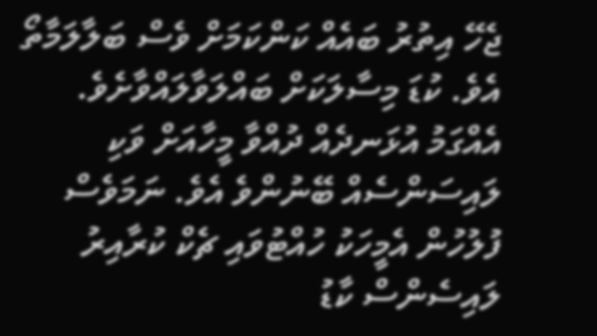ޖެހޭ އިތުރު ބައެއް ކަންކަމަށް ވެސް ބަލާލަމާތޯ އެވެ. ކުޑަ މިސާލަކަށް ބައްލަވާލައްވާށެވެ. އެއްގަމު އުޅަނދެއް ދުއްވާ މީހާއަށް ވަކި ލައިސަންސެއް ބޭނުންވެ އެވެ. ނަމަވެސް ފުލުހުން އެމީހަކު ހުއްޓުވައި ޗެކް ކުރާއިރު ލައިސެންސް ކާޑު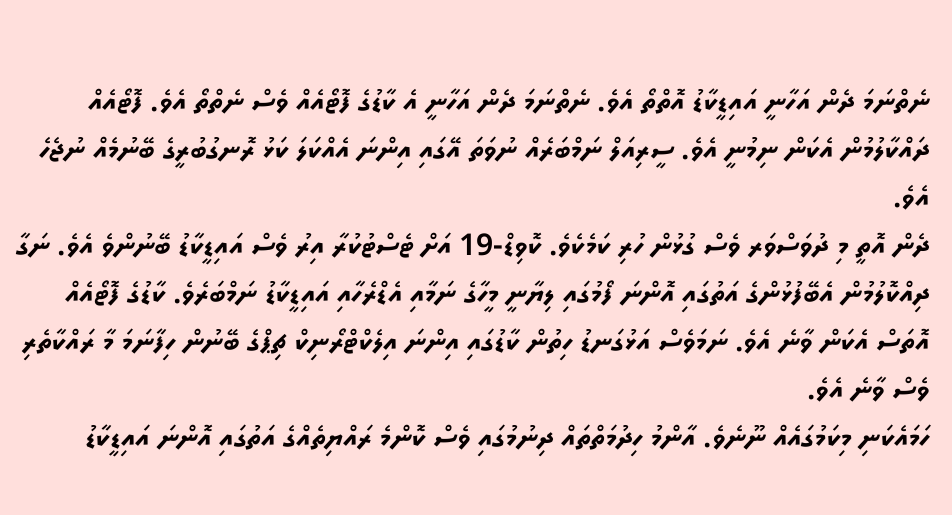ނެތްނަމަ ދެން އަހާނީ އައިޑީކާޑު އޮތްތޯ އެވެ. ނެތްނަމަ ދެން އަހާނީ އެ ކާޑުގެ ފޮޓޯއެއް ވެސް ނެތްތޯ އެވެ. ފޮޓޯއެއް ދައްކާލުމުން އެކަން ނިމުނީ އެވެ. ސީރިއަލް ނަމްބަރެއް ނުވަތަ އޭގައި އިންނަ އެއްކަލަ ކަޅު ރޮނގުބުރީގެ ބޭނުމެއް ނުޖެހެ އެވެ.
ދެން އޮތީ މި ދުވަސްވަރ ވެސް ގުޅުން ހުރި ކަމެކެވެ. ކޮވިޑް-19 އަށް ޓެސްޓުކުރާ އިރު ވެސް އައިޑީކާޑު ބޭނުންވެ އެވެ. ނަގާ ދިއްކޮލުމުން އެބޭފުޅުންގެ އަތުގައި އޮންނަ ފޯމުގައި ލިޔާނީ މީހާގެ ނަމާއި އެޑްރެހާއި އައިޑީކާޑު ނަމްބަރެވެ. ކާޑުގެ ފޮޓޯއެއް އޮތަސް އެކަން ވާނެ އެވެ. ނަމަވެސް އަޅުގަނޑު ހިތުން ކާޑުގައި އިންނަ އިލެކްޓްރޯނިކް ޗިޕްގެ ބޭނުން ހިފާނަމަ މާ ރައްކާތެރި ވެސް ވާނެ އެވެ.
ހަމައެކަނި މިކަމުގައެއް ނޫނެވެ. އާންމު ހިދުމަތްތައް ދިނުމުގައި ވެސް ކޮންމެ ރައްޔިތެއްގެ އަތުގައި އޮންނަ އައިޑީކާޑު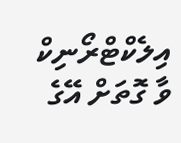އިލެކްޓްރޯނިކް ވާ ގޮތަށް އޭގެ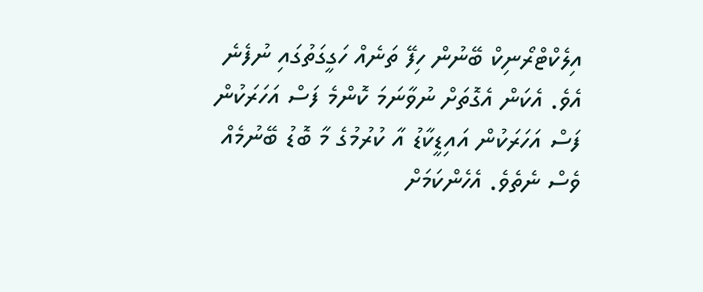އިލެކްޓްރޯނިކް ބޭނުން ހިފޭ ތަނެއް ހަގީގަތުގައި ނުފެނެ އެވެ. އެކަން އެގޮތަށް ނުވާނަމަ ކޮންމެ ފަސް އަހަރަކުން ފަސް އަހަރަކުން އައިޑީކާޑު އާ ކުރުމުގެ މާ ބޮޑު ބޭނުމެއް ވެސް ނެތެވެ. އެހެންކަމަށް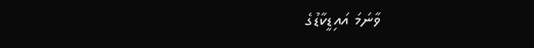ވާނަމަ އައިޑީކާޑުގެ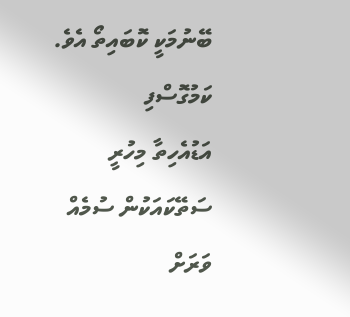ބޭނުމަކީ ކޮބައިތޯ އެވެ.
ކަމުގޮސްފި
އަޑުއެހިތާ މިހުރީ
ސަތޭކައަކުން ސުމެއް
ވަރަށް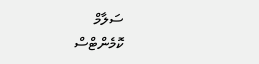ސަލާމް
ކޮމެންޓްސް